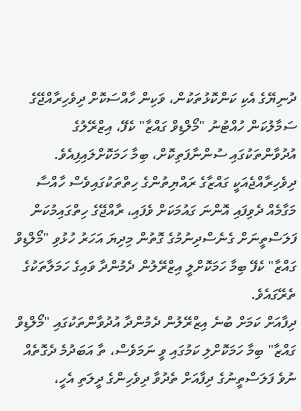ދުނިޔޭގެ އެކި ކަންކޮޅުތަކުން، ވަކިން ހާއްސަކޮށް ދިވެހިރާއްޖޭގެ ސަމާލުކަން ހުއްޓުނު "މޯލްޑިވް ގައްޒާ" ކެފޭ، އިޒްރޭލުގެ އުދުވާންތަކުގައި ސުންނާފަތިކޮށް، ބިމާ ހަމަކޮށްލައިފިއެވެ.
ދިވެހިރާއްޖެއަކީ ގައްޒާގެ ރައްޔިތުންގެ ހިތްތަކުގައިވެސް ހާއްސާ މަގާމެއް ދެވިފައި އޮންނަ ގައުމަކަށް ވެފައި، ރާއްޖޭގެ ހިތްގައިމުކަން ފަލަސްތީނަށް ގެނެސްދިނުމުގެ ގޮތުން މިދިޔަ އަހަރު ހުޅުވި "މޯލްޑިވް ގައްޒާ" ކެފޭ ބިމާ ހަމަކޮށްލީ އިޒްރޭލުން ދެމުންދާ ވައިގެ ހަމަލާތަކުގެ ތެރޭގައެވެ.
ދިފާއަށް ކަމަށް ބުނެ އިޒްރޭލުން ދެމުންދާ އުދުވާންތަކުގައި "މޯލްޑިވް ގައްޒާ" ބިމާ ހަމަކޮށްލި ކަމުގައި ވީ ނަމަވެސް، ތާ އަބަދުމެ ދެގޮތެއް ނުވެ ފަލަސްތީނުގެ ދިފާއަށް ތެދުވާ ދިވެހިންގެ ދީލަތި އެހީ،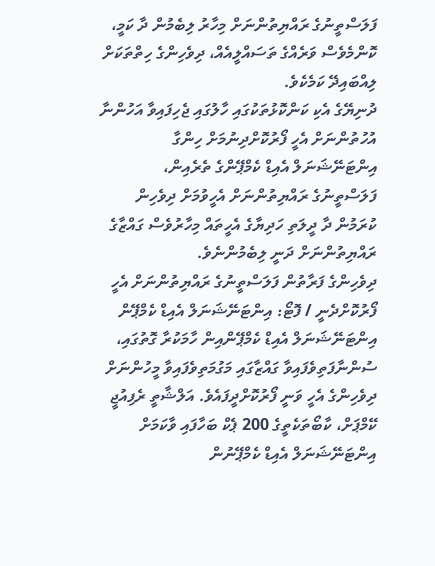ފަލަސްތީނުގެ ރައްޔިތުންނަށް މިހާރު ލިބެމުން ދާ ކަމީ، ކޮންމެވެސް ވަރެއްގެ ތަސައްލީއެއް، ދިވެހިންގެ ހިތްތަކަށް ލިއްބައިދޭ ކަމެކެވެ.
ދުނިޔޭގެ އެކި ކަންކޮޅުތަކުގައި ހާލުގައި ޖެހިފައިވާ އަހުންނާ އުހުތުންނަށް އެހީ ފޯރުކޮށްދިނުމަށް ހިންގާ އިންޓަނޭޝަނަލް އެއިޑް ކެމްޕޭންގެ ތެރެއިން، ފަލަސްތީނުގެ ރައްޔިތުންނަށް އެހީވުމަށް ދިވެހިން ކުރަމުން ދާ ދީލަތި ހަދިޔާގެ އެހީތައް މިހާރުވެސް ގައްޒާގެ ރައްޔިތުންނަށް ދަނީ ލިބެމުންނެވެ.
ދިވެހިންގެ ފަރާތުން ފަލަސްތީނުގެ ރައްޔިތުންނަށް އެހީ ފޯރުކޮށްދެނީ / ފޮޓޯ: އިންޓަނޭޝަނަލް އެއިޑް ކެމްޕޭން
އިންޓަނޭޝަނަލް އެއިޑް ކެމްޕޭންއިން ހާމަކުރާ ގޮތުގައި، ސުންނާފަތިވެފައިވާ ގައްޒާގައި މަގުމަތިވެފައިވާ މީހުންނަށް ދިވެހިންގެ އެހީ ވަނީ ފޯރުކޮށްދީފައެވެ. އަލްޝާތީ ރެފިއުޖީ ކޭމްޕަށް، ކާބޯތަކެތީގެ 200 ޕެކް ބަހާފައި ވާކަމަށް އިންޓަނޭޝަނަލް އެއިޑް ކެމްޕޭނުން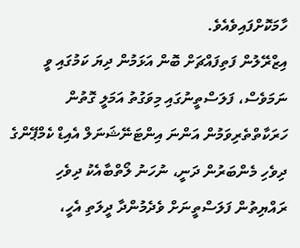ހާމަކޮށްފައިވެއެވެ.
އިޒްރޭލުން ފަތިފައްޗަށް ބޮން އަޅަމުން ދިޔަ ކަމުގައި ވީ ނަމަވެސް، ފަލަސްތީނުގައި މިވަގުތު އަމަލީ ގޮތުން ހަރަކާތްތެރިވަމުން އަންނަ އިންޓަނޭޝަނަލް އެއިޑް ކެމްޕޭންގެ ދިވެހި މެންބަރުން ދަނީ، ނުހަނު ލޯތްބާއެކު ދިވެހި ރައްޔިތުން ފަލަސްތީނަށް ވެދެމުންދާ ދީލަތި އެހީ،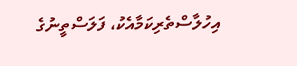އިހުލާސްތެރިކަމާއެކު، ފަލަސްތީނުގެ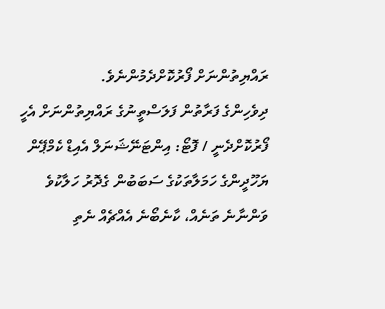ރައްޔިތުންނަށް ފޯރުކޮށްދެމުންނެވެ.
ދިވެހިންގެ ފަރާތުން ފަލަސްތީނުގެ ރައްޔިތުންނަށް އެހީ ފޯރުކޮށްދެނީ / ފޮޓޯ: އިންޓަނޭޝަނަލް އެއިޑް ކެމްޕޭން
ޔަހޫދީންގެ ހަމަލާތަކުގެ ސަބަބުން ގެދޮރު ހަލާކުވެ ވަންނާނެ ތަނެއް، ކާނެބޯނެ އެއްޗެއް ނެތި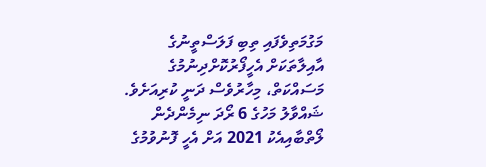މަގުމަތިވެފައި ތިބި ފަލަސްތީނުގެ އާއިލާތަކަށް އެހީފޯރުކޮށްދިނުމުގެ މަސައްކަތް، މިހާރުވެސް ދަނީ ކުރިއަށެވެ.
ޝައްވާލު މަހުގެ 6 ރޯދަ ނިމެންދެން ލޯތްބާއިއެކު 2021 އަށް އެހީ ފޮނުވުމުގެ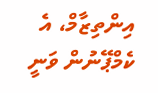އިންތިޒާމް، އެ ކެމްޕޭނުން ވަނީ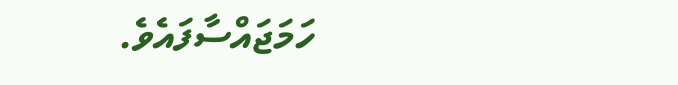ހަމަޖައްސާފައެވެ.